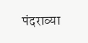पंदराव्या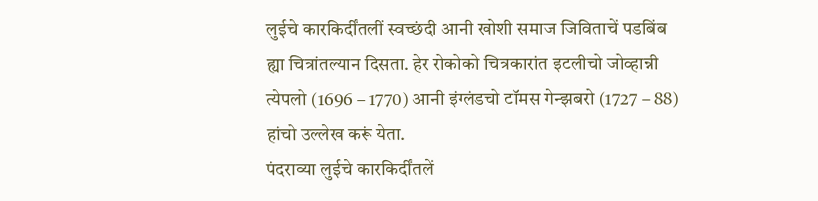लुईचे कारकिर्दींतलीं स्वच्छंदी आनी खोशी समाज जिविताचें पडबिंब ह्या चित्रांतल्यान दिसता. हेर रोकोको चित्रकारांत इटलीचो जोव्हान्नी त्येपलो (1696 – 1770) आनी इंग्लंडचो टॉमस गेन्झबरो (1727 – 88) हांचो उल्लेख करूं येता.
पंदराव्या लुईचे कारकिर्दींतलें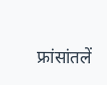फ्रांसांतलें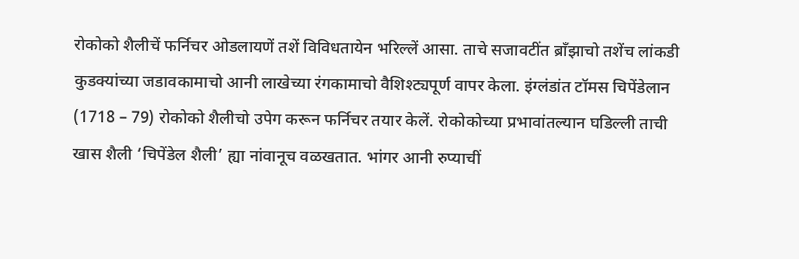रोकोको शैलीचें फर्निचर ओडलायणें तशें विविधतायेन भरिल्लें आसा. ताचे सजावटींत ब्राँझाचो तशेंच लांकडी कुडक्यांच्या जडावकामाचो आनी लाखेच्या रंगकामाचो वैशिश्ट्यपूर्ण वापर केला. इंग्लंडांत टॉमस चिपेंडेलान (1718 – 79) रोकोको शैलीचो उपेग करून फर्निचर तयार केलें. रोकोकोच्या प्रभावांतल्यान घडिल्ली ताची खास शैली ‘चिपेंडेल शैली’ ह्या नांवानूच वळखतात. भांगर आनी रुप्याचीं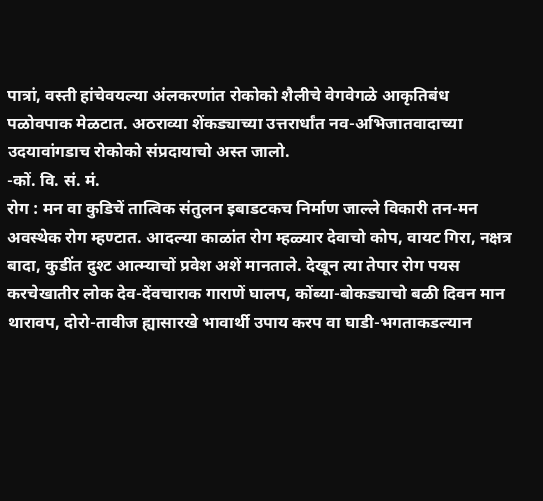पात्रां, वस्ती हांचेवयल्या अंलकरणांत रोकोको शैलीचे वेगवेगळे आकृतिबंध पळोवपाक मेळटात. अठराव्या शेंकड्याच्या उत्तरार्धांत नव-अभिजातवादाच्या उदयावांगडाच रोकोको संप्रदायाचो अस्त जालो.
-कों. वि. सं. मं.
रोग : मन वा कुडिचें तात्विक संतुलन इबाडटकच निर्माण जाल्ले विकारी तन-मन अवस्थेक रोग म्हण्टात. आदल्या काळांत रोग म्हळ्यार देवाचो कोप, वायट गिरा, नक्षत्र बादा, कुडींत दुश्ट आत्म्याचों प्रवेश अशें मानताले. देखून त्या तेपार रोग पयस करचेखातीर लोक देव-देंवचाराक गाराणें घालप, कोंब्या-बोकड्याचो बळी दिवन मान थारावप, दोरो-तावीज ह्यासारखे भावार्थी उपाय करप वा घाडी-भगताकडल्यान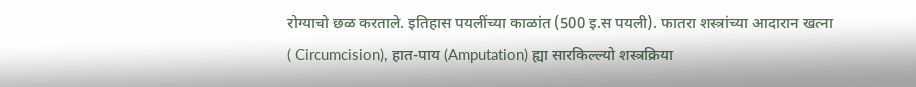रोग्याचो छळ करताले. इतिहास पयलींच्या काळांत (500 इ.स पयली). फातरा शस्त्रांच्या आदारान खत्ना ( Circumcision), हात-पाय (Amputation) ह्या सारकिल्ल्यो शस्त्रक्रिया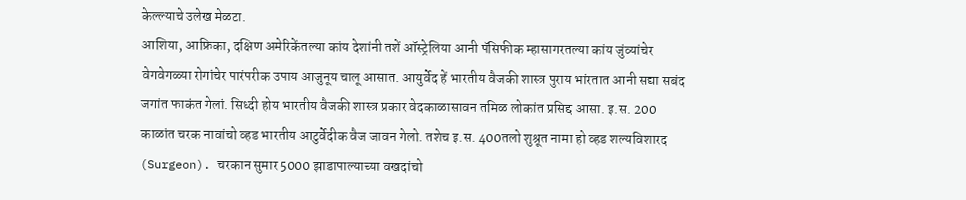केल्ल्याचे उलेख मेळटा.
आशिया, आफ्रिका, दक्षिण अमेरिकेंतल्या कांय देशांनी तशें ऑस्ट्रेलिया आनी पॅसिफीक म्हासागरतल्या कांय जुंव्यांचेर वेगवेगळ्या रोगांचेर पारंपरीक उपाय आजुनूय चालू आसात. आयुर्वेद हें भारतीय वैजकी शास्त्र पुराय भांरतात आनी सद्या सबंद जगांत फाकंत गेलां. सिध्दी होय भारतीय वैजकी शास्त्र प्रकार वेदकाळासावन तमिळ लोकांत प्रसिद्द आसा. इ.स. 200 काळांत चरक नावांचो व्हड भारतीय आटुर्वेदीक वैज जावन गेलो. तशेच इ.स. 400तलो शुश्रूत नामा हो व्हड शल्यविशारद (Surgeon). चरकान सुमार 5000 झाडापाल्याच्या वखदांचो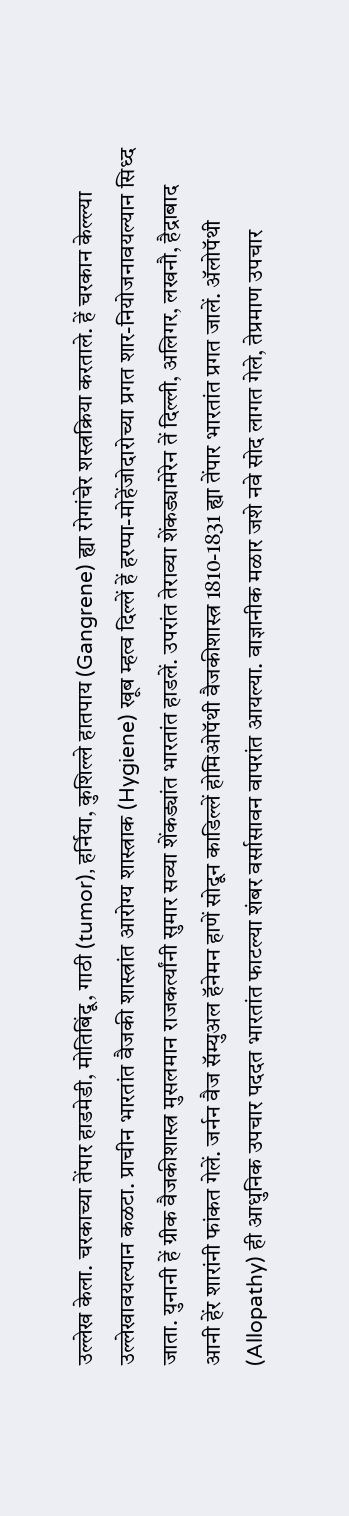उल्लेख केला. चरकाच्या तेंपार हाडमेडी, मोतिबिंदू, गाठी (tumor), हर्निया, कुशिल्ले हातपाय (Gangrene) ह्या रोगांचेर शस्त्रक्रिया करताले. हें चरकान केल्ल्या उल्लेखावयल्यान कळटा. प्राचीन भारतांत वैजकी शास्त्रांत आरोग्य शास्त्राक (Hygiene) खूब म्हत्व दिल्लें हें हरप्पा-मोहेंजोदारोच्या प्रगत शार-नियोजनावयल्यान सिध्द जाता. युनानी हें ग्रीक वैजकीशास्त्र मुसलमान राजकर्त्यांनी सुमार सव्या शेंकड्यांत भारतांत हाडलें. उपरांत तेराव्या शेंकड्यामेरेन तें दिल्ली, अलिगर, लखनौ, हैद्राबाद आनी हेंर शारांनी फांकत गेलें. जर्नन वैज सॅम्युअल हॅनेमन हाणें सोदून काडिल्लें होमिओपॅथी वैजकीशास्त्र 1810-1831 ह्या तेंपार भारतांत प्रगत जालें. ॲलोपॅथी (Allopathy) ही आधुनिक उपचार पददत भारतांत फाटल्या शंबर वर्सासावन वापरांत आयल्या. वाज्ञानीक मळार जशे नवे सोद लागत गेले, तेप्रमाण उपचार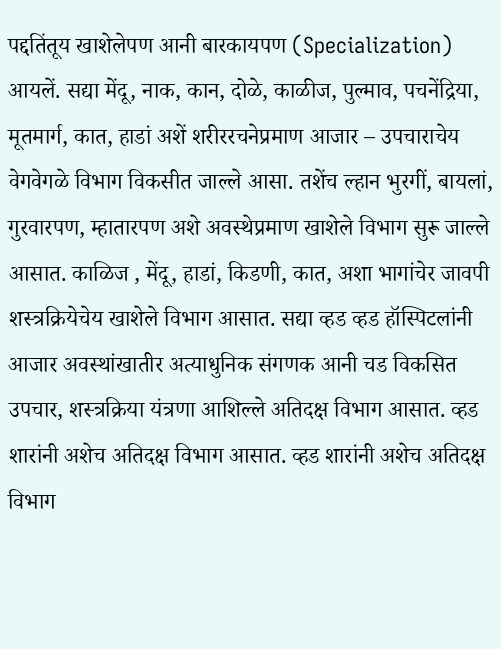पद्दतिंतूय खाशेलेपण आनी बारकायपण (Specialization) आयलें. सद्या मेंदू, नाक, कान, दोळे, काळीज, पुल्माव, पचनेंद्रिया, मूतमार्ग, कात, हाडां अशें शरीररचनेप्रमाण आजार – उपचाराचेय वेगवेगळे विभाग विकसीत जाल्ले आसा. तशेंच ल्हान भुरगीं, बायलां, गुरवारपण, म्हातारपण अशे अवस्थेप्रमाण खाशेले विभाग सुरू जाल्ले आसात. काळिज , मेंदू, हाडां, किडणी, कात, अशा भागांचेर जावपी शस्त्रक्रियेचेय खाशेले विभाग आसात. सद्या व्हड व्हड हॉस्पिटलांनी आजार अवस्थांखातीर अत्याधुनिक संगणक आनी चड विकसित उपचार, शस्त्रक्रिया यंत्रणा आशिल्ले अतिदक्ष विभाग आसात. व्हड शारांनी अशेच अतिदक्ष विभाग आसात. व्हड शारांनी अशेच अतिदक्ष विभाग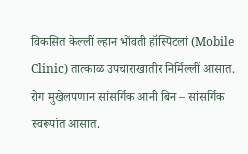विकसित केल्लीं ल्हान भोंवती हॉस्पिटलां (Mobile Clinic) तात्काळ उपचाराखातीर निर्मिल्लीं आसात.
रोग मुखेलपणान सांसर्गिक आनी बिन – सांसर्गिक स्वरूपांत आसात.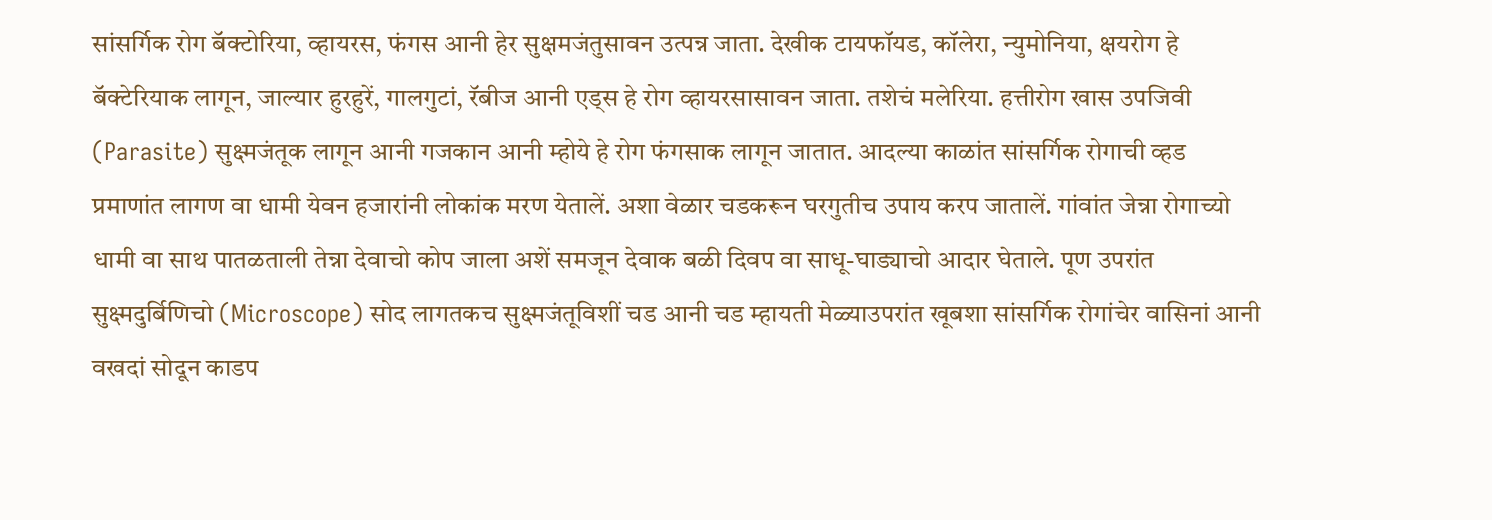सांसर्गिक रोग बॅक्टोरिया, व्हायरस, फंगस आनी हेर सुक्षमजंतुसावन उत्पन्न जाता. देखीक टायफॉयड, कॉलेरा, न्युमोनिया, क्षयरोग हे बॅक्टेरियाक लागून, जाल्यार हुरहुरें, गालगुटां, रॅबीज आनी एड्स हे रोग व्हायरसासावन जाता. तशेचं मलेरिया. हत्तीरोग खास उपजिवी (Parasite) सुक्ष्मजंतूक लागून आनी गजकान आनी म्होये हे रोग फंगसाक लागून जातात. आदल्या काळांत सांसर्गिक रोगाची व्हड प्रमाणांत लागण वा धामी येवन हजारांनी लोकांक मरण येतालें. अशा वेळार चडकरून घरगुतीच उपाय करप जातालें. गांवांत जेन्ना रोगाच्यो धामी वा साथ पातळताली तेन्ना देवाचो कोप जाला अशें समजून देवाक बळी दिवप वा साधू-घाड्याचो आदार घेताले. पूण उपरांत सुक्ष्मदुर्बिणिचो (Microscope) सोद लागतकच सुक्ष्मजंतूविशीं चड आनी चड म्हायती मेळ्याउपरांत खूबशा सांसर्गिक रोगांचेर वासिनां आनी वखदां सोदून काडप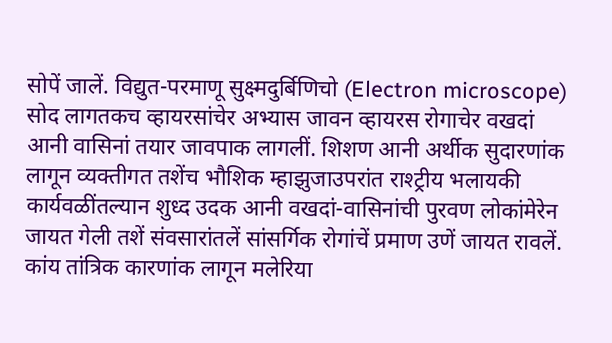सोपें जालें. विद्युत-परमाणू सुक्ष्मदुर्बिणिचो (Electron microscope) सोद लागतकच व्हायरसांचेर अभ्यास जावन व्हायरस रोगाचेर वखदां आनी वासिनां तयार जावपाक लागलीं. शिशण आनी अर्थीक सुदारणांक लागून व्यक्तीगत तशेंच भौशिक म्हाझुजाउपरांत राश्ट्रीय भलायकी कार्यवळींतल्यान शुध्द उदक आनी वखदां-वासिनांची पुरवण लोकांमेरेन जायत गेली तशें संवसारांतलें सांसर्गिक रोगांचें प्रमाण उणें जायत रावलें. कांय तांत्रिक कारणांक लागून मलेरिया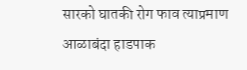सारको घातकी रोग फाव त्याप्रमाण आळाबंदा हाडपाक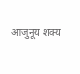आजुनूय शक्य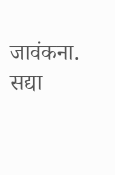जावंकना. सद्या